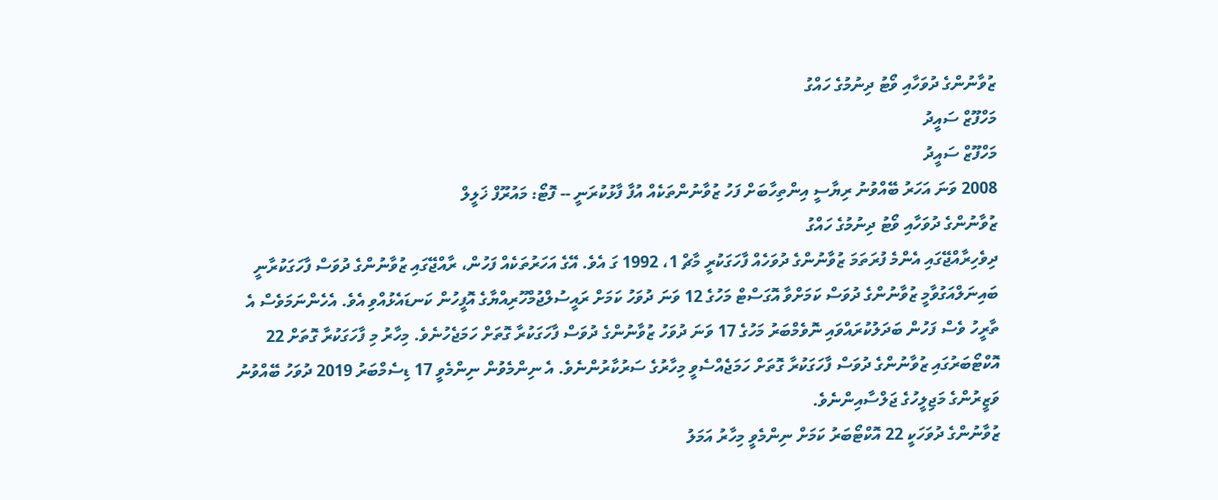ޒުވާނުންގެ ދުވަހާއި ވޯޓު ދިނުމުގެ ހައްގު
މަހްފޫޒް ސައީދު
މަހްފޫޒް ސައީދު
2008 ވަނަ އަހަރު ބޭއްވުނު ރިޔާސީ އިންތިހާބަށް ފަހު ޒުވާނުންތަކެއް އުފާ ފާޅުކުރަނީ -- ފޮޓޯ: މައުރޫފް ޚަލީލް
ޒުވާނުންގެ ދުވަހާއި ވޯޓު ދިނުމުގެ ހައްގު
ދިވެހިރާއްޖޭގައި އެންމެ ފުރަތަމަ ޒުވާނުންގެ ދުވަހެއް ފާހަގަކުރީ މާޗް 1، 1992 ގަ އެވެ. އޭގެ އަހަރުތަކެއް ފަހުން، ރާއްޖޭގައި ޒުވާނުންގެ ދުވަސް ފާހަގަކުރާނީ ބައިނަލްއަގުވާމީ ޒުވާނުންގެ ދުވަސް ކަމަށްވާ އޮގަސްޓް މަހުގެ 12 ވަނަ ދުވަހު ކަމަށް ރައީސުލްޖުމްހޫރިއްޔާގެ އޮފީހުން ކަނޑައެޅުއްވި އެވެ. އެހެންނަމަވެސް އެ ތާރީހު ވެސް ފަހުން ބަދަލުކުރައްވައި ނޮވެމްބަރު މަހުގެ 17 ވަނަ ދުވަހު ޒުވާނުންގެ ދުވަސް ފާހަގަކުރާ ގޮތަށް ހަމަޖެހުނެވެ. މިހާރު މި ފާހަގަކުރާ ގޮތަށް 22 އޮކްޓޯބަރުގައި ޒުވާނުންގެ ދުވަސް ފާހަގަކުރާ ގޮތަށް ހަމަޖެއްސެވީ މިހާރުގެ ސަރުކާރުންނެވެ. އެ ނިންމެވުން ނިންމެވީ 17 ޑިސެމްބަރު 2019 ދުވަހު ބޭއްވުނު ވަޒީރުންގެ މަޖިލީހުގެ ޖަލްސާއިންނެވެ.
ޒުވާނުންގެ ދުވަހަކީ 22 އޮކްޓޯބަރު ކަމަށް ނިންމެވީ މިހާރު އަމަލު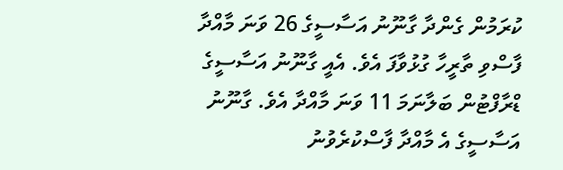ކުރަމުން ގެންދާ ގާނޫނު އަސާސީގެ 26 ވަނަ މާއްދާ ފާސްވި ތާރީހާ ގުޅުވާފަ އެވެ. އެއީ ގާނޫނު އަސާސީގެ ޑްރާފްޓުން ބަލާނަމަ 11 ވަނަ މާއްދާ އެވެ. ގާނޫނު އަސާސީގެ އެ މާއްދާ ފާސްކުރެވުނު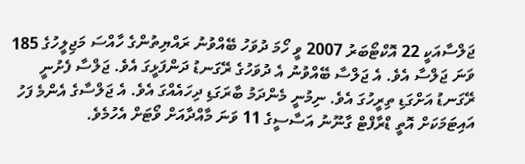ޖަލްސާއަކީ 22 އޮކްޓޯބަރު 2007 ވީ ހޯމަ ދުވަހު ބޭއްވުނު ރައްޔިތުންގެ ހާއްސަ މަޖިލީހުގެ 185 ވަނަ ޖަލްސާ އެވެ. އެ ޖަލްސާ ބޭއްވުނު އެ ދުވަހުގެ ރޭގަނޑު ދަންފަޅީގަ އެވެ. ޖަލްސާ ފެށުނީ ރޭގަނޑު އަށްގަޑި ތިރީހުގަ އެވެ. ނިމުނީ މެންދަމު ބާރަގަޑި ދިހައެއްގަ އެވެ. އެ ޖަލްސާގެ އެންމެ ފަހު އައިޓަމަކަށް އޮތީ ޑްރާފްޓް ގާނޫނު އަސާސީގެ 11 ވަނަ މާއްދާއަށް ވޯޓަށް އެހުމެވެ.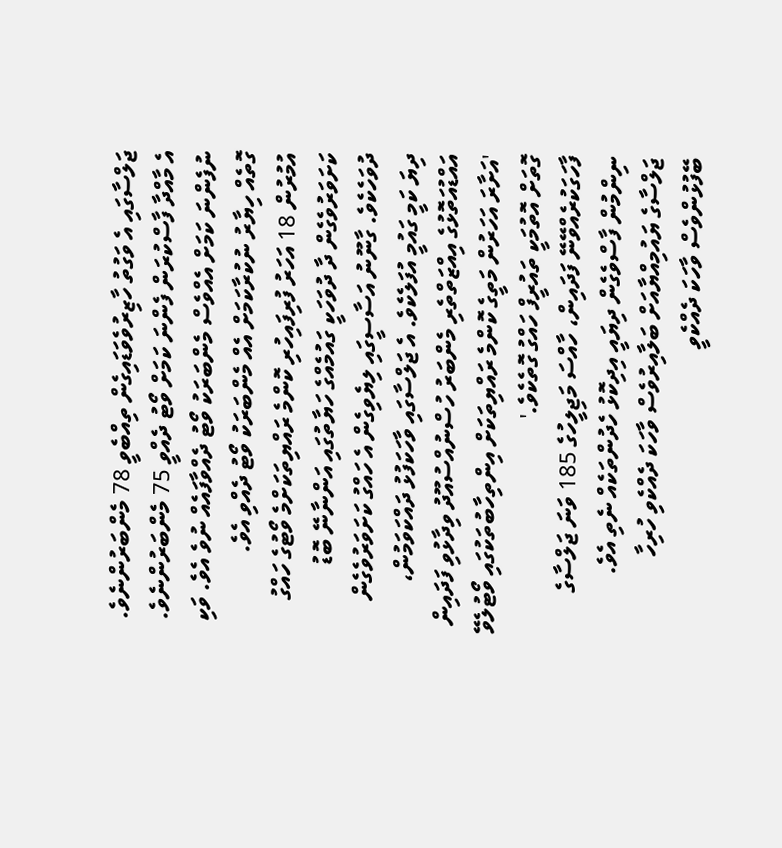ޖަލްސާގައި އެ ވަގުތު ހާޒިރުވެވަޑައިގެން ތިއްބެވީ 78 މެންބަރުންނެވެ. އެ މާއްދާ ފާސްކުރަން ފެންނަ ކަމަށް ވޯޓު ދެއްވީ 75 މެންބަރުންނެވެ. ނުފެންނަ ކަމަށް އެއްވެސް މެންބަރަކު ވޯޓު ދެއްވާފައެއް ނުވެ އެވެ. ވަކި ގޮތެއް ހިޔާރު ނުކުރާކަމަށް އެއް މެންބަރަކު ވޯޓު ދެއްވި އެވެ.
އުމުރުން 18 އަހަރު ފުރިފައިހުރި ކޮންމެ ރައްޔިތަކަށްމެ ވޯޓުގެ ހައްގު ކަށަވަރުވެގެން ދާ ދުވަހަކީ ގައުމެއްގެ ހަޔާތުގައި އަންނާނޭ ބޮޑު ދުވަހެކެވެ. ގާނޫނު އަސާސީގައި ލިޔެވިގެން އެ ހައްގު ކަށަވަރުވެގެން ދިޔަ ކަމީ ގައުމީ އުފަލެކެވެ. އެ ޖަލްސާގައި ވާހަކަފުޅު ދައްކަވަމުން، އައްޑުއަތޮޅުގެ އިއްޒަތްތެރި މެންބަރު ހުސްނުއްސުއޫދު ވިދާޅުވި ފަދައިން 'އަށާރަ އަހަރުން މަތީގެ ކޮންމެ ރައްޔިތަކަށް އިންތިހާބުތަކުގައި ވޯޓުލެވޭ ގޮތަށް އޮތުމަކީ ތައުރީފް ހައްގު ގޮތެކެވެ.'
ފާހަގަކުރެއްވޭނޭ ފަދައިން، ހާއްސަ މަޖިލީހުގެ 185 ވަނަ ޖަލްސާގެ ނިންމުން ފާސްވެގެން ދިޔައީ އިދިކޮޅު ހެދުންތަކެއް ނެތި އެވެ. ޖަލްސާގެ ޔައުމިއްޔާއަށް ބަލާއިރުވެސް ވާހަކަ ދެއްކެވި ހުރިހާ ބޭފުޅުންވެސް ވާހަކަ ދެއްކެވީ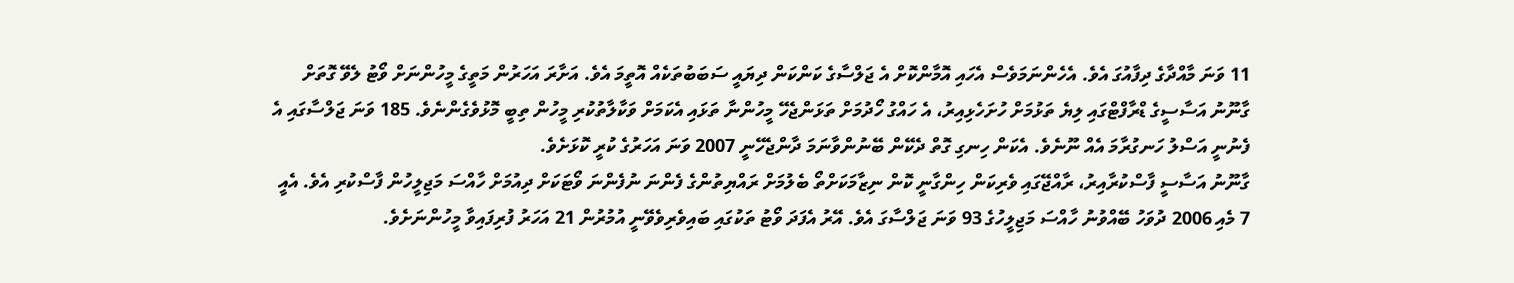11 ވަނަ މާއްދާގެ ދިފާއުގަ އެވެ. އެހެންނަމަވެސް އެހައި އޮމާންކޮށް އެ ޖަލްސާގެ ކަންކަން ދިޔައީ ސަބަބުތަކެއް އޮތީމަ އެވެ. އަށާރަ އަހަރުން މަތީގެ މީހުންނަށް ވޯޓު ލެވޭ ގޮތަށް ގާނޫނު އަސާސީގެ ޑްރާފްޓްގައި ލިޔެ ތަޅުމަށް ހުށަހެޅިއިރު، އެ ހައްގު ހޯދުމަށް ތަޅަންޖެހޭ މީހުންނާ ތަޅައި އެކަމަށް ވަކާލާތުކުރި މީހުން ތިބީ މޮޅުވެގެންނެވެ. 185 ވަނަ ޖަލްސާގައި އެ ފެނުނީ އަސްލު ހަނގުރާމަ އެއް ނޫނެވެ. އެކަން ހިނގި ގޮތް ދެކޭން ބޭނުންވާނަމަ ދާންޖެހޭނީ 2007 ވަނަ އަހަރުގެ ކުރީ ކޮޅަށެވެ.
ގާނޫނު އަސާސީ ފާސްކުރާއިރު، ރާއްޖޭގައި ވެރިކަން ހިންގާނީ ކޮން ނިޒާމަކަށްތޯ ބެލުމަށް ރައްޔިތުންގެ ފެންނަ ނުފެންނަ ވޯޓަކަށް ދިއުމަށް ހާއްސަ މަޖިލީހުން ފާސްކުރި އެވެ. އެއީ 7 މެއި 2006 ދުވަހު ބޭއްވުނު ހާއްސަ މަޖިލީހުގެ 93 ވަނަ ޖަލްސާގަ އެވެ. އޭރު އެފަދަ ވޯޓު ތަކުގައި ބައިވެރިވެވޭނީ އުމުރުން 21 އަހަރު ފުރިފައިވާ މީހުންނަށެވެ.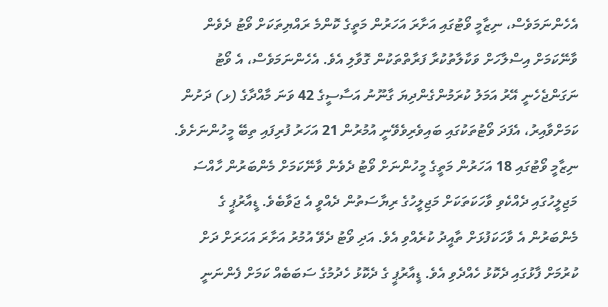އެހެންނަމަވެސް، ނިޒާމީ ވޯޓުގައި އަށާރަ އަހަރުން މަތީގެ ކޮންމެ ރައްޔިތަކަށް ވޯޓު ދެވެން ވާނޭކަމަށް އިސްލާހަށް ވަކާލާތުކުރާ ފަރާތްތަކުން ގޮވާލި އެވެ. އެހެންނަމަވެސް، އެ ވޯޓު ނަގަންޖެހެނީ އޭރު އަމަލު ކުރަމުންގެންދިޔަ ގާނޫނު އަސާސީގެ 42 ވަނަ މާއްދާގެ (ޅ) ދަށުން ކަމަށްވާއިރު، އެފަދަ ވޯޓުތަކުގައި ބައިވެރިވެވޭނީ އުމުރުން 21 އަހަރު ފުރިފައި ތިބޭ މީހުންނަށެވެ. ނިޒާމީ ވޯޓުގައި 18 އަހަރުން މަތީގެ މީހުންނަށް ވޯޓު ދެވެން ވާނޭކަމަށް މެންބަރުން ހާއްސަ މަޖިލީހުގައި ދެއްކެވި ވާހަކަތަކަށް މަޖިލީހުގެ ރިޔާސަތުން ދެއްވީ އެ ޖަވާބެވެ. ޑީއާރުޕީ ގެ މެންބަރުން އެ ވާހަކަފުޅަށް ތާއީދު ކުރެއްވި އެވެ. އަދި ވޯޓު ދެވޭ އުމުރު އަށާރަ އަހަރަށް ދަށް ކުރުމަށް ފާޅުގައި ދެކޮޅު ހެއްދެވި އެވެ. ޑީއާރުޕީ ގެ ދެކޮޅު ހެދުމުގެ ސަބަބެއް ކަމަށް ފެންނަނީ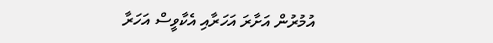އުމުރުން އަށާރަ އަހަރާއި އެކާވީސް އަހަރާ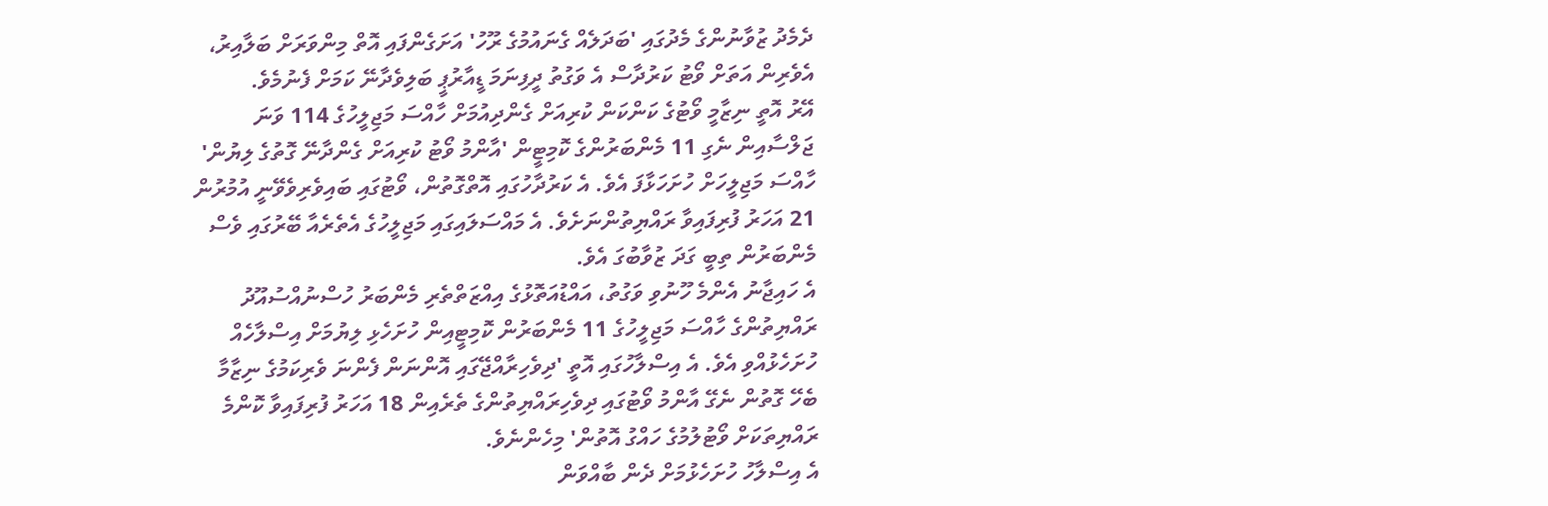ދެމެދު ޒުވާނުންގެ މެދުގައި 'ބަދަލެއް ގެނައުމުގެ ރޫހު' އަށަގެންފައި އޮތް މިންވަރަށް ބަލާއިރު، އެވެރިން އަތަށް ވޯޓު ކަރުދާސް އެ ވަގުތު ދީފިނަމަ ޑީއާރުޕީ ބަލިވެދާނޭ ކަމަށް ފެނުމެވެ.
އޭރު އޮތީ ނިޒާމީ ވޯޓުގެ ކަންކަން ކުރިއަށް ގެންދިއުމަށް ހާއްސަ މަޖިލީހުގެ 114 ވަނަ ޖަލްސާއިން ނެގި 11 މެންބަރުންގެ ކޮމިޓީން 'އާންމު ވޯޓު ކުރިއަށް ގެންދާނޭ ގޮތުގެ ލިޔުން' ހާއްސަ މަޖިލީހަށް ހުށަހަޅާފަ އެވެ. އެ ކަރުދާހުގައި އޮތްގޮތުން، ވޯޓުގައި ބައިވެރިވެވޭނީ އުމުރުން 21 އަހަރު ފުރިފައިވާ ރައްޔިތުންނަށެވެ. އެ މައްސަލައިގައި މަޖިލީހުގެ އެތެރެއާ ބޭރުގައި ވެސް މެންބަރުން ތިބީ ގަދަ ޒުވާބުގަ އެވެ.
އެ ހައިޖާނު އެންމެ ހޫނުވި ވަގުތު، އައްޑުއަތޮޅުގެ އިއްޒަތްތެރި މެންބަރު ހުސްނުއްސުއޫދު ރައްޔިތުންގެ ހާއްސަ މަޖިލީހުގެ 11 މެންބަރުން ކޮމިޓީއިން ހުށަހެޅި ލިޔުމަށް އިސްލާހެއް ހުށަހެޅުއްވި އެވެ. އެ އިސްލާހުގައި އޮތީ 'ދިވެހިރާއްޖޭގައި އޮންނަން ފެންނަ ވެރިކަމުގެ ނިޒާމާ ބެހޭ ގޮތުން ނެގޭ އާންމު ވޯޓުގައި ދިވެހިރައްޔިތުންގެ ތެރެއިން 18 އަހަރު ފުރިފައިވާ ކޮންމެ ރައްޔިތަކަށް ވޯޓުލުމުގެ ހައްގު އޮތުން' މިހެންނެވެ.
އެ އިސްލާހު ހުށަހެޅުމަށް ދެން ބާއްވަން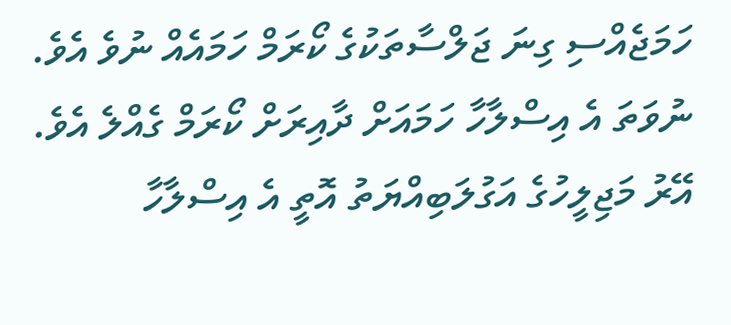ހަމަޖެއްސި ގިނަ ޖަލްސާތަކުގެ ކޯރަމް ހަމައެއް ނުވެ އެވެ. ނުވަތަ އެ އިސްލާހާ ހަމައަށް ދާއިރަށް ކޯރަމް ގެއްލެ އެވެ. އޭރު މަޖިލީހުގެ އަގުލަބިއްޔަތު އޮތީ އެ އިސްލާހާ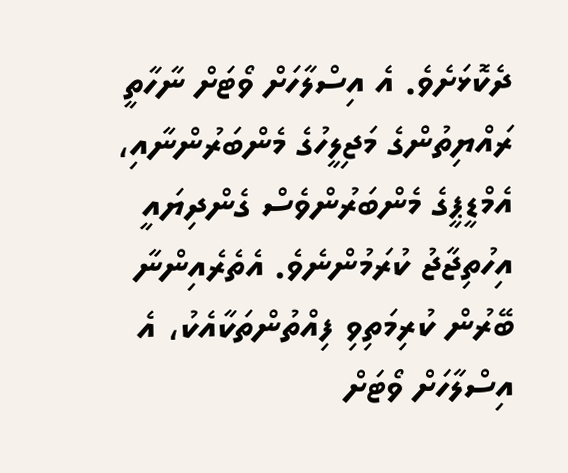ދެކޮޅަށެވެ. އެ އިސްލާހަށް ވޯޓަށް ނާހާތީ ރައްޔިތުންގެ މަޖިލީހުގެ މެންބަރުންނާއި، އެމްޑީޕީގެ މެންބަރުންވެސް ގެންދިޔައީ އިހުތިޖާޖު ކުރަމުންނެވެ. އެތެރެއިންނާ ބޭރުން ކުރިމަތިވި ފިއްތުންތަކާއެކު، އެ އިސްލާހަށް ވޯޓަށް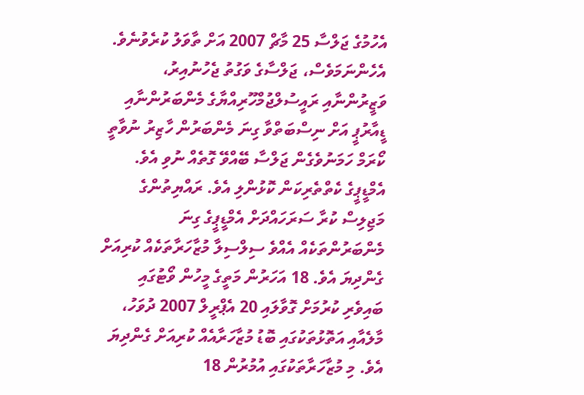އެހުމުގެ ޖަލްސާ 25 މާޗް 2007 އަށް ތާވަލު ކުރެވުނެވެ. އެހެންނަމަވެސް، ޖަލްސާގެ ވަގުތު ޖެހުނުއިރު، ވަޒީރުންނާއި ރައީސުލްޖުމްހޫރިއްޔާގެ މެންބަރުންނާއި ޑީއާރުޕީ އަށް ނިސްބަތްވާ ގިނަ މެންބަރުން ހާޒިރު ނުވާތީ ކޯރަމް ހަމަނުވެގެން ޖަލްސާ ބޭއްވޭ ގޮތެއް ނުވި އެވެ. އެމްޑީޕީގެ ކެތްތެރިކަން ކޮޅުންލި އެވެ. ރައްޔިތުންގެ މަޖިލިސް ކުރާ ސަރަހައްދަށް އެމްޑީޕީގެ ގިނަ މެންބަރުންތަކެއް އެއްވެ ސިލްސިލާ މުޒާހަރާތަކެއް ކުރިއަށް ގެންދިޔަ އެވެ. 18 އަހަރުން މަތީގެ މީހުން ވޯޓުގައި ބައިވެރި ކުރުމަށް ގޮވާލައި 20 އެޕްރީލް 2007 ދުވަހު، މާލެއާއި އަތޮޅުތަކުގައި ބޮޑު މުޒާހަރާއެއް ކުރިއަށް ގެންދިޔަ އެވެ. މި މުޒާހަރާތަކުގައި އުމުރުން 18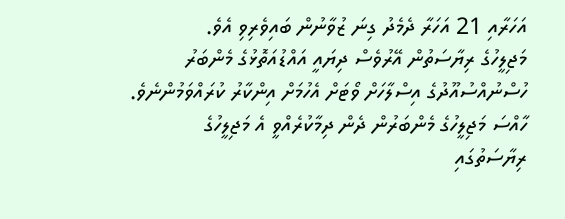އަހަރާއި 21 އަހަރާ ދެމެދު ގިނަ ޒުވާނުން ބައިވެރިވި އެވެ.
މަޖިލީހުގެ ރިޔާސަތުން އޭރުވެސް ދިޔައީ އައްޑުއަތޮޅުގެ މެންބަރު ހުސްނުއްސުއޫދުގެ އިސްލާހަށް ވޯޓަށް އެހުމަށް އިންކާރު ކުރައްވަމުންނެވެ. ހާއްސަ މަޖިލީހުގެ މެންބަރުން ދެން ދިމާކުރެއްވީ އެ މަޖިލީހުގެ ރިޔާސަތުގައި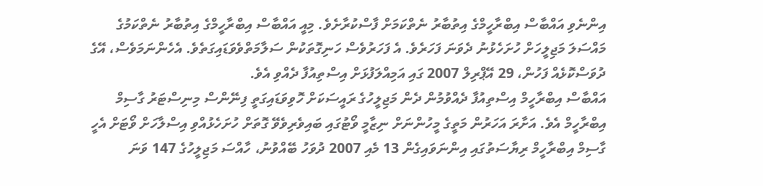އިންނެވި އައްބާސް އިބްރާހީމްގެ އިތުބާރު ނެތްކަމަށް ފާސްކުރާށެވެ. މިއީ އައްބާސް އިބްރާހީމްގެ އިތުބާރު ނެތްކަމުގެ މައްސަލަ މަޖިލީހަށް ހުށަހެޅުނު ދެވަނަ ފަހަރެވެ. އެ ފަހަރުވެސް ހަނިގޮތަކުން ސަލާމަތްވެވަޑައިގަތެވެ. އެހެންނަމަވެސް، އޭގެ ދުވަސްކޮޅެއް ފަހުން، 29 އޭޕްރިލް 2007 ގައި އަމިއްލަފުޅަށް އިސްތިއުފާ ދެއްވި އެވެ.
އައްބާސް އިބްރާހީމް އިސްތިއުފާ ދެއްވުމުން ދެން މަޖިލީހުގެ ރައީސަކަށް ހޮވިވަޑައިގަތީ ފިނޭންސް މިނިސްޓަރު ގާސިމް އިބްރާހީމް އެވެ. އަށާރަ އަހަރުން މަތީގެ މީހުންނަށް ނިޒާމީ ވޯޓުގައި ބައިވެރިވެވޭ ގޮތަށް ހުށަހެޅުއްވި އިސްލާހަށް ވޯޓަށް އެހީ ގާސިމް އިބްރާހީމް ރިޔާސަތުގައި އިންނަވައިގެން 13 މެއި 2007 ދުވަހު ބޭއްވުނު، ހާއްސަ މަޖިލީހުގެ 147 ވަނަ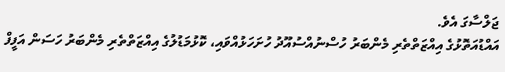ޖަލްސާގަ އެވެ.
އައްޑުއަތޮޅުގެ އިއްޒަތްތެރި މެންބަރު ހުސްނުއްސުއޫދު ހުށަހަޅުއްވައި، ކޮޅުމަޑުލުގެ އިއްޒަތްތެރި މެންބަރު ހަސަން އަފީފް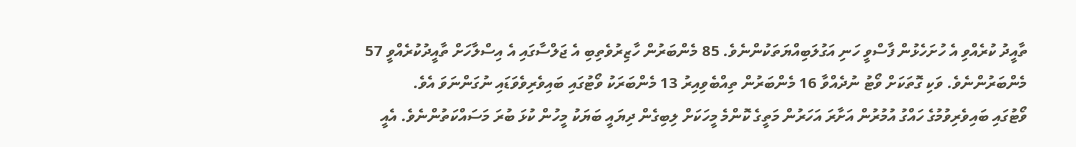ތާއީދު ކުރެއްވި އެ ހުށަހެޅުން ފާސްވީ ހަނި އަގުލަބިއްޔަތަކުންނެވެ. 85 މެންބަރުން ހާޒިރުވެތިބި އެ ޖަލްސާގައި އެ އިސްލާހަށް ތާއީދުކުރެއްވީ 57 މެންބަރުންނެވެ. ވަކި ގޮތަކަށް ވޯޓު ނުދެއްވާ 16 މެންބަރުން ތިއްބެވިއިރު 13 މެންބަރަކު ވޯޓުގައި ބައިވެރިވެވަޑައި ނުގަންނަވަ އެވެ.
ވޯޓުގައި ބައިވެރިވުމުގެ ހައްގު އުމުރުން އަށާރަ އަހަރުން މަތީގެ ކޮންމެ މީހަކަށް ލިބިގެން ދިޔައީ ބަޔަކު މީހުން ކުޅަ ބުރަ މަސައްކަތުންނެވެ. އެއީ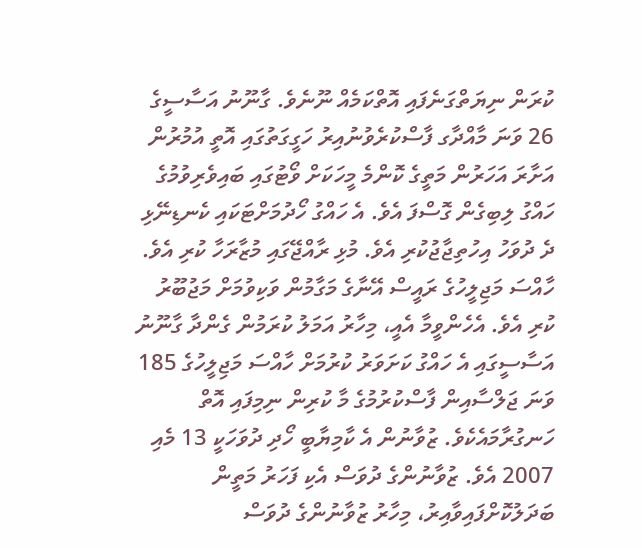ކުރަން ނިޔަތްގަނެފައި އޮތްކަމެއް ނޫނެވެ. ގާނޫނު އަސާސީގެ 26 ވަނަ މާއްދާގ ފާސްކުރެވުނުއިރު ހަގީގަތުގައި އޮތީ އުމުރުން އަށާރަ އަހަރުން މަތީގެ ކޮންމެ މީހަކަށް ވޯޓުގައި ބައިވެރިވުމުގެ ހައްގު ލިބިގެން ގޮސްފަ އެވެ. އެ ހައްގު ހޯދުމަށްޓަކައި ކެނޑިނޭޅި ދެ ދުވަހު އިހުތިޖާޖުކުރި އެވެ. މުޅި ރާއްޖޭގައި މުޒާރަހާ ކުރި އެވެ. ހާއްސަ މަޖިލީހުގެ ރައީސް އޭނާގެ މަގާމުން ވަކިވުމަށް މަޖުބޫރު ކުރި އެވެ. އެހެންވީމާ އެއީ، މިހާރު އަމަލު ކުރަމުން ގެންދާ ގާނޫނު އަސާސީގައި އެ ހައްގު ކަށަވަރު ކުރުމަށް ހާއްސަ މަޖިލީހުގެ 185 ވަނަ ޖަލްސާއިން ފާސްކުރުމުގެ މާ ކުރިން ނިމިފައި އޮތް ހަނގުރާމައެކެވެ. ޒުވާނުން އެ ކާމިޔާބީ ހޯދި ދުވަހަކީ 13 މެއި 2007 އެވެ. ޒުވާނުންގެ ދުވަސް އެކި ފަހަރު މަތީން ބަދަލުކޮށްފައިވާއިރު، މިހާރު ޒުވާނުންގެ ދުވަސް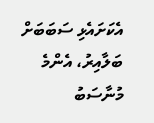އެކަށައެޅި ސަބަބަށް ބަލާއިރު، އެންމެ މުނާސަބު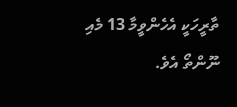ތާރީހަކީ އެހެންވީމާ 13 މެއި ނޫންތޯ އެވެ.